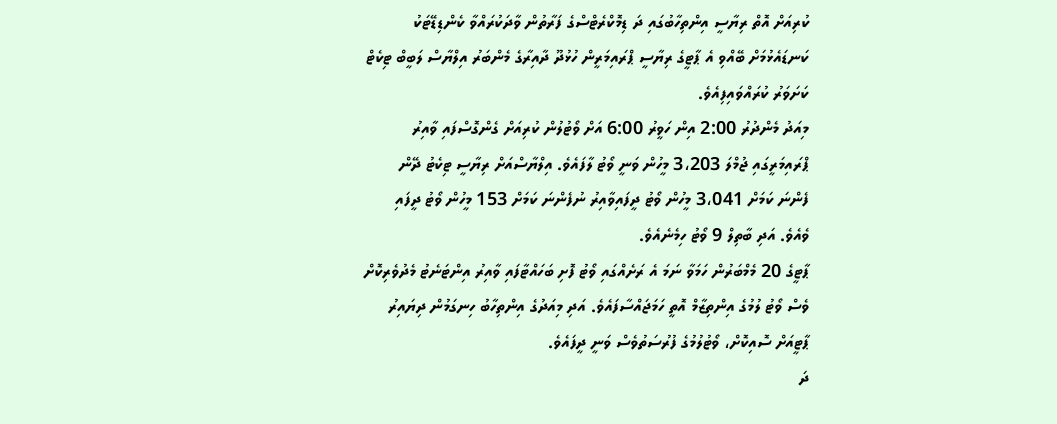ކުރިއަށް އޮތް ރިޔާސީ އިންތިހާބުގައި ދަ ޑިމޮކްރެޓްސްގެ ފަރާތުން ވާދަކުރައްވާ ކެންޑިޑޭޓަކު ކަނޑައެޅުމަށް ބޭއްވި އެ ޕާޓީގެ ރިޔާސީ ޕްރައިމަރީން ހުޅުދޫ ދާއިރާގެ މެންބަރު އިލްޔާސް ލަބީބް ޓިކެޓް ކަށަވަރު ކުރައްވައިފިއެވެ.
މިއަދު މެންދުރު 2:00 އިން ހަވީރު 6:00 އަށް ވޯޓުލުން ކުރިއަށް ގެންގޮސްފައި ވާއިރު ޕްރައިމަރީގައި ޖުމްލަ 3،203 މީހުން ވަނީ ވޯޓު ލާފައެވެ. އިލްޔާސްއަށް ރިޔާސީ ޓިކެޓު ދޭން ފެންނަ ކަމަށް 3،041 މީހުން ވޯޓު ދީފައިވާއިރު ނުފެންނަ ކަމަށް 153 މީހުން ވޯޓު ދީފައި ވެއެވެ. އަދި ބާތިލް 9 ވޯޓު ހިމެނެއެވެ.
ޕާޓީގެ 20 މެމްބަރުން ހަމަވާ ނަމަ އެ ރަށެއްގައި ވޯޓު ފޮށި ބަހައްޓާފައި ވާއިރު އިންޓަނެޓު މެދުވެރިކޮށް ވެސް ވޯޓު ލުމުގެ އިންތިޒާމް އޮތީ ހަމަޖައްސާފައެވެ. އަދި މިއަދުގެ އިންތިހާބު ހިނގަމުން ދިޔައިރު ޕާޓީއަށް ސޮއިކޮށް، ވޯޓުލުމުގެ ފުރުސަތުވެސް ވަނީ ދީފައެވެ.
ދަ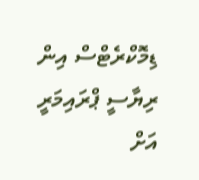ޑިމޮކްރެޓްސް އިން ރިޔާސީ ޕްރައިމަރީ އަށް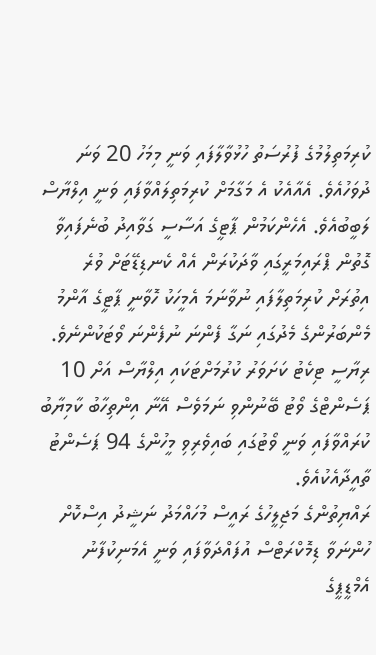ކުރިމަތިލުމުގެ ފުރުސަތު ހުޅުވާލާފައި ވަނީ މިމަހު 20 ވަނަ ދުވަހުއެވެ. އެއާއެކު އެ މަގާމަށް ކުރިމަތިލައްވާފައި ވަނީ އިލްޔާސް ލަބީބުއެވެ. އެހެންކަމުން ޕާޓީގެ އަސާސީ ގަވާއިދު ބުނެފައިވާ ގޮތުން ޕްރައިމަރީގައި ވާދަކުރަން އެއް ކެނޑިޑޭޓަށް ވުރެ އިތުރަށް ކުރިމަތިލާފައި ނުވާނަމަ އެމީހަކު ހޮވާނީ ޕާޓީގެ އާންމު މެންބަރުންގެ މެދުގައި ނަގާ ފެންނަ ނުފެންނަ ވޯޓަކުންނެވެ.
ރިޔާސީ ޓިކެޓު ކަށަވަރު ކުރުމަށްޓަކައި އިލްޔާސް އަށް 10 ޕަސެންޓްގެ ވޯޓު ބޭނުންވި ނަމަވެސް އޭނާ އިންތިހާބު ކާމިޔާބު ކުރައްވާފައި ވަނީ ވޯޓުގައި ބައިވެރިވި މީހުންގެ 94 ޕަސެންޓު ތާއީދާއެކުއެވެ.
ރައްޔިތުންގެ މަޖިލީހުގެ ރައީސް މުހައްމަދު ނަޝީދު އިސްކޮށް ހުންނަވާ ޑިމޮކްރަޓްސް އުފައްދަވާފައި ވަނީ އެމަނިކުފާނު އެމްޑީޕީގެ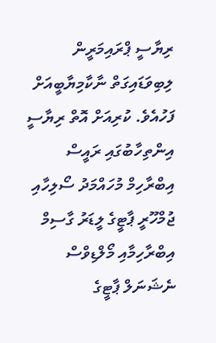ރިޔާސީ ޕްރައިމަރީން ލިބިވަޑައިގަތް ނާކާމިޔާބީއަށް ފަހުއެވެ. ކުރިއަށް އޮތް ރިޔާސީ އިންތިހާބުގައި ރައީސް އިބްރާހިމް މުހައްމަދު ސޯލިހާއި ޖުމްހޫރީ ޕާޓީގެ ލީޑަރު ގާސިމް އިބްރާހިމާއި މޯލްޑިވްސް ނެޝަނަލް ޕާޓީގެ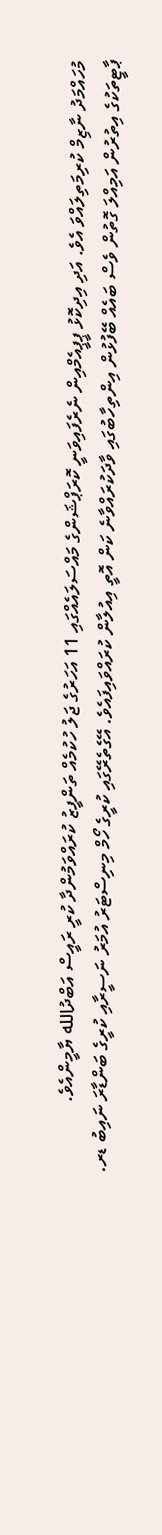މުހައްމަދު ނާޒިމް ކުރިމަތިލައްވަ އެވެ. އަދި އިދިކޮޅު ޕީޕީއެމްއިން ނެރެފައިވަނީ ކޮރަޕްޝަންގެ މައްސަލައެއްގައި 11 އަހަރުގެ ޖަލު ހުކުމެއް ތަންފީޒު ކުރައްވަމުންދާ ކުރީ ރައީސް އަބްދުالله ޔާމީންއެވެ.
ޕާޓީތަކުގެ އިތުރުން އަމިއްލަ ގޮތުން ވެސް ބައެއް ބޭފުޅުން އިންތިހާބުގައި ވާދަކުރައްވާނެ ކަން އޮތީ އިއުލާން ކުރައްވައިފައެވެ. އޭގެތެރޭގައި ކުރީގެ ހޯމް މިނިސްޓަރު އުމަރު ނަސީރާއި ކުރީގެ ބަންޑާރަ ނައިބު ޑރ.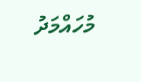މުހައްމަދު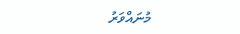މުނައްވަރު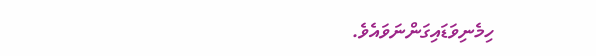ހިމެނިވަޑައިގަންނަވައެވެ.